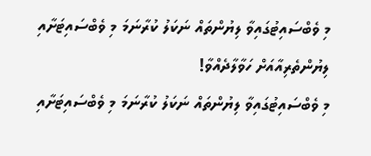މި ވެބްސައިޓުގައިވާ ލިޔުންތައް ނަކަލު ކުރާނަމަ މި ވެބްސައިޓަށާއި ލިޔުންތެރިއާއަށް ހަވާލާދެއްވާ!
މި ވެބްސައިޓުގައިވާ ލިޔުންތައް ނަކަލު ކުރާނަމަ މި ވެބްސައިޓަށާއި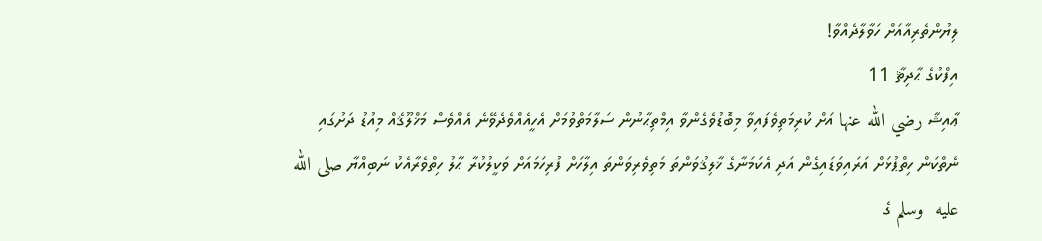ލިޔުންތެރިއާއަށް ހަވާލާދެއްވާ!
އިފްކުގެ ޙާދިޘާ 11
ޢާއިޝާ رضي الله عنها އަށް ކުރިމަތިވެފައިވާ މިބޮޑުވެގެންވާ އިމްތިޙާނުން ސަލާމަތްވުމަށް އެހީއެއްވެދެވޭނެ އެއްވެސް މަޚްލޫޤެއް މިއުޑު ދަށުގައި ނެތްކަން ހިތްޕުޅަށް އަރައިވަޑައިގެން އަދި އެކަމަނާގެ ޚާލިޤުވަންތަ މަތިވެރިވަންތަ އިލާހަށް ފުރިހަމައަށް ވަކީލުކުރާ ޙާލު ހިތްވެރާއެކު ނަބިއްޔާ صلى الله عليه  وسلم ގެ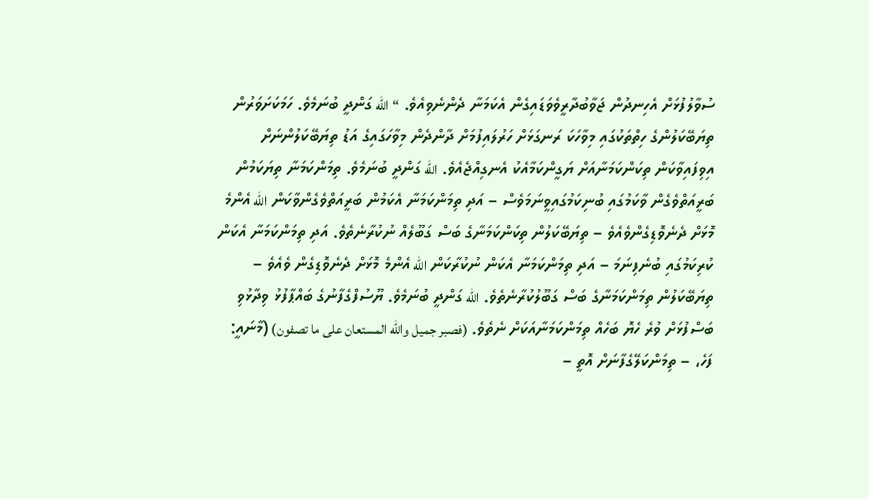ސުވާލުފުޅަށް އެހިނދުން ޖަވާބުދާރީވެވަޑައިގެން އެކަމަނާ ދެންނެވިއެވެ. “الله ގަންދީ ބުނަމެވެ. ހަމަކަށަވަރުން ތިޔަބޭކަލުންގެ ހިތްތަކުގައި މިވާހަކަ ރަނގަޅަށް ހަރުލައިފުމަށް ދާންދެން މިވާހަގައިގެ އަޑު ތިޔަބޭކަލުންނަށް އިވިފައިވާކަން ތިކަންކަމަނާއަށް ޔަގީންކަމާއެކު އެނގިއްޖެއެވެ. الله ގަންދީ ބުނަމެވެ. ތިމަންކަމަނާ ތިޔަކަމުން ބަރީއަތްވެގެން ވާކަމުގައި ބުނިކަމުގައިވީނަމަވެސް – އަދި ތިމަންކަމަނާ އެކަމުން ބަރީއަތްވެގެންވާކަން الله އެންމެ މޮޅަށް ދެނެވޮޑިގެންވެއެވެ – ތިޔަބޭކަލުން ތިކަންކަމަނާގެ ބަސް ގަބޫލެއް ނުކުރާނެތެވެ. އަދި ތިމަންކަމަނާ އެކަން ކުރިކަމުގައި ބުނެފިނަމަ – އަދި ތިމަންކަމަނާ އެކަން ނުކުރާކަން الله އެންމެ މޮޅަށް ދެނެވޮޑިގެން ވެއެވެ – ތިޔަބޭކަލުން ތިމަންކަމަނާގެ ބަސް ގަބޫލުކުރާނެތެވެ. الله ގަންދީ ބުނަމެވެ. ޔޫސުފްގެފާނުގެ ބައްޕާފުޅު ވިދާޅުވި ބަސްފުޅަށް ވުރެ ހެޔޮ ބަހެއް ތިމަންކަމަނާއަކަށް ނެތެވެ. (فصبر جميل والله المستعان على ما تصفون) (މާނައީ: ފަހެ، – ތިމަންކަލޭގެފާނަށް އޮތީ –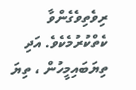ރިވެތިވެގެންވާ ކެތްކުރުމެކެވެ. އަދި ތިޔަބައިމީހުން ، ތިޔަ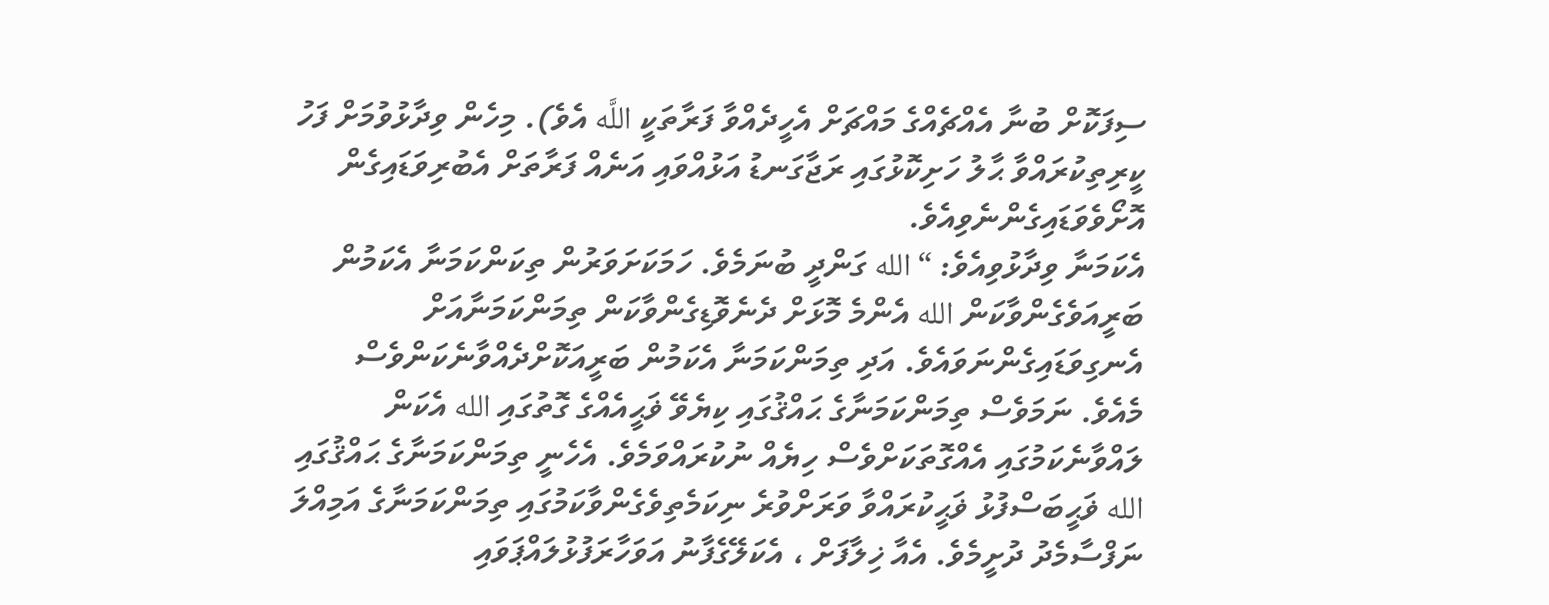ސިފަކޮށް ބުނާ އެއްޗެއްގެ މައްޗަށް އެހީދެއްވާ ފަރާތަކީ اللَّه އެވެ). މިހެން ވިދާޅުވުމަށް ފަހު ކީރިތިކުރައްވާ ޙާލު ހަށިކޮޅުގައި ރަޖާގަނޑު އަޅުއްވައި އަނެއް ފަރާތަށް އެބުރިވަޑައިގެން އޮށޯވެވަޑައިގެންނެވިއެވެ.
އެކަމަނާ ވިދާޅުވިއެވެ: “الله ގަންދީ ބުނަމެވެ. ހަމަކަށަވަރުން ތިކަންކަމަނާ އެކަމުން ބަރީއަވެގެންވާކަން الله އެންމެ މޮޅަށް ދެނެވޮޑިގެންވާކަން ތިމަންކަމަނާއަށް އެނގިވަޑައިގެންނަވައެވެ. އަދި ތިމަންކަމަނާ އެކަމުން ބަރީއަކޮށްދެއްވާނެކަންވެސް މެއެވެ. ނަމަވެސް ތިމަންކަމަނާގެ ޙައްޤުގައި ކިޔެވޭ ޥަޙީއެއްގެ ގޮތުގައި الله އެކަން ލައްވާނެކަމުގައި އެއްގޮތަކަށްވެސް ހިޔެއް ނުކުރައްވަމެވެ. އެހެނީ ތިމަންކަމަނާގެ ޙައްޤުގައި الله ޥަޙީބަސްފުޅު ޥަޙީކުރައްވާ ވަރަށްވުރެ ނިކަމެތިވެގެންވާކަމުގައި ތިމަންކަމަނާގެ އަމިއްލަ ނަފްސާމެދު ދުށީމެވެ. އެއާ ޚިލާފަށް ، އެކަލޭގެފާނު އަވަހާރަފުޅުލައްޕަވައި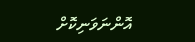އޮންނަވަނިކޮށް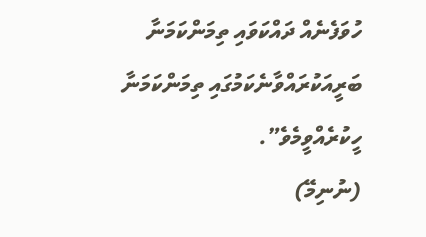ހުވަފެނެއް ދައްކަވައި ތިމަންކަމަނާ ބަރީއަކުރައްވާނެކަމުގައި ތިމަންކަމަނާ ހީކުރެއްވީމެވެ”.
(ނުނިމޭ)